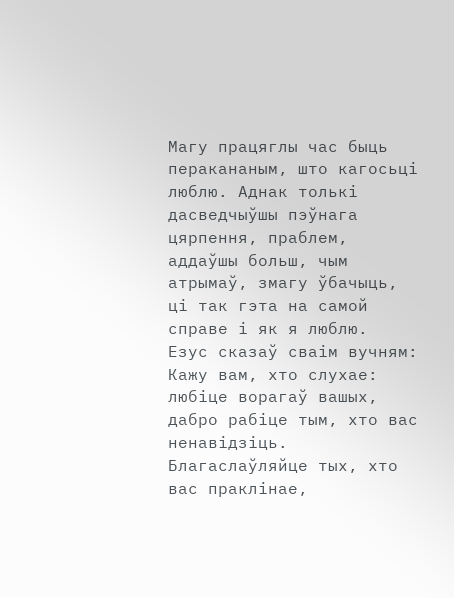Магу працяглы час быць перакананым, што кагосьці люблю. Аднак толькі дасведчыўшы пэўнага цярпення, праблем, аддаўшы больш, чым атрымаў, змагу ўбачыць, ці так гэта на самой справе і як я люблю.
Езус сказаў сваім вучням: Кажу вам, хто слухае: любіце ворагаў вашых, дабро рабіце тым, хто вас ненавідзіць. Благаслаўляйце тых, хто вас праклінае,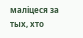маліцеся за тых, хто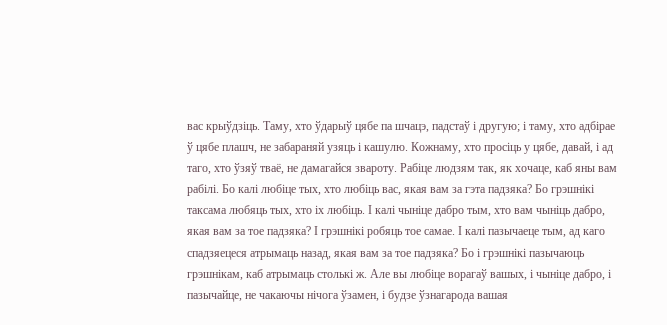вас крыўдзіць. Таму, хто ўдарыў цябе па шчацэ, падстаў і другую; і таму, хто адбірае ў цябе плашч, не забараняй узяць і кашулю. Кожнаму, хто просіць у цябе, давай, і ад таго, хто ўзяў тваё, не дамагайся звароту. Рабіце людзям так, як хочаце, каб яны вам рабілі. Бо калі любіце тых, хто любіць вас, якая вам за гэта падзяка? Бо грэшнікі таксама любяць тых, хто іх любіць. І калі чыніце дабро тым, хто вам чыніць дабро, якая вам за тое падзяка? І грэшнікі робяць тое самае. І калі пазычаеце тым, ад каго спадзяецеся атрымаць назад, якая вам за тое падзяка? Бо і грэшнікі пазычаюць грэшнікам, каб атрымаць столькі ж. Але вы любіце ворагаў вашых, і чыніце дабро, і пазычайце, не чакаючы нічога ўзамен, і будзе ўзнагарода вашая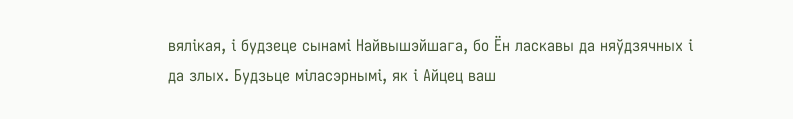вялікая, і будзеце сынамі Найвышэйшага, бо Ён ласкавы да няўдзячных і да злых. Будзьце міласэрнымі, як і Айцец ваш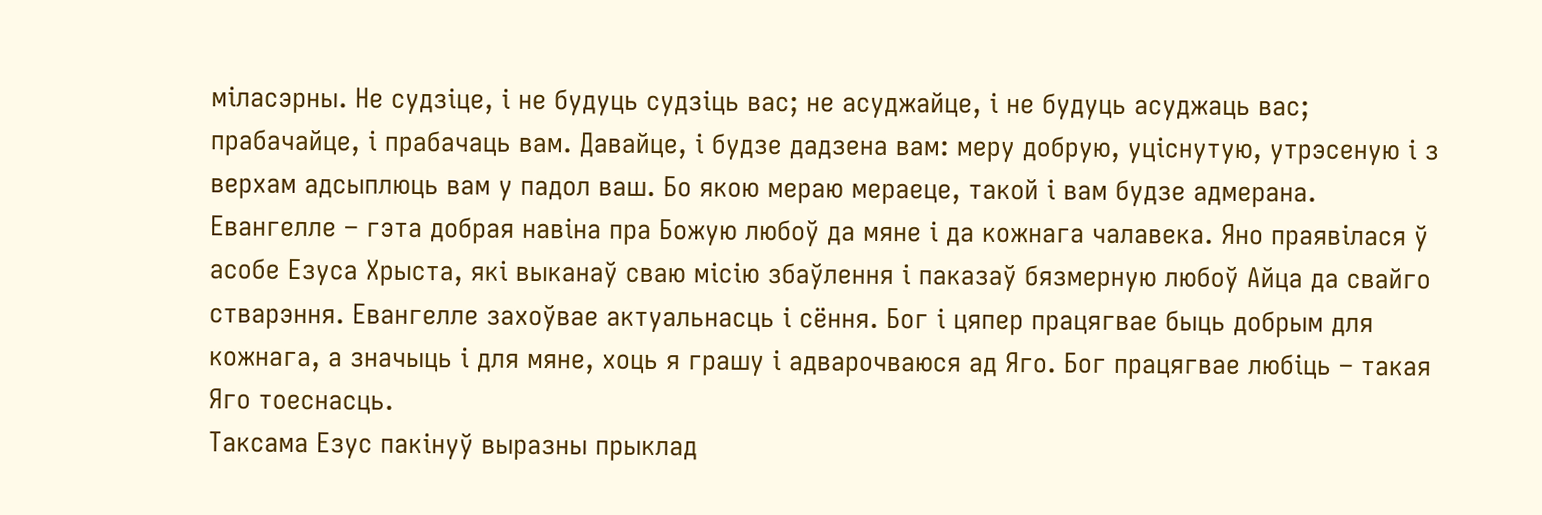міласэрны. Не судзіце, і не будуць судзіць вас; не асуджайце, і не будуць асуджаць вас; прабачайце, і прабачаць вам. Давайце, і будзе дадзена вам: меру добрую, уціснутую, утрэсеную і з верхам адсыплюць вам у падол ваш. Бо якою мераю мераеце, такой і вам будзе адмерана.
Евангелле – гэта добрая навіна пра Божую любоў да мяне і да кожнага чалавека. Яно праявілася ў асобе Езуса Хрыста, які выканаў сваю місію збаўлення і паказаў бязмерную любоў Айца да свайго стварэння. Евангелле захоўвае актуальнасць і сёння. Бог і цяпер працягвае быць добрым для кожнага, а значыць і для мяне, хоць я грашу і адварочваюся ад Яго. Бог працягвае любіць – такая Яго тоеснасць.
Таксама Езус пакінуў выразны прыклад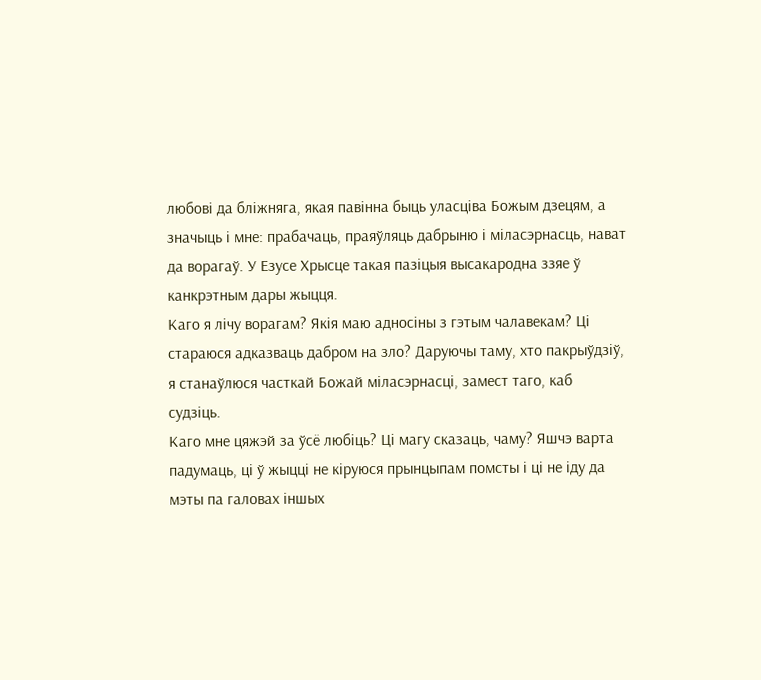любові да бліжняга, якая павінна быць уласціва Божым дзецям, а значыць і мне: прабачаць, праяўляць дабрыню і міласэрнасць, нават да ворагаў. У Езусе Хрысце такая пазіцыя высакародна ззяе ў канкрэтным дары жыцця.
Каго я лічу ворагам? Якія маю адносіны з гэтым чалавекам? Ці стараюся адказваць дабром на зло? Даруючы таму, хто пакрыўдзіў, я станаўлюся часткай Божай міласэрнасці, замест таго, каб судзіць.
Каго мне цяжэй за ўсё любіць? Ці магу сказаць, чаму? Яшчэ варта падумаць, ці ў жыцці не кіруюся прынцыпам помсты і ці не іду да мэты па галовах іншых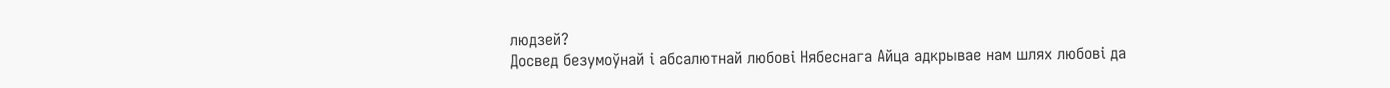людзей?
Досвед безумоўнай і абсалютнай любові Нябеснага Айца адкрывае нам шлях любові да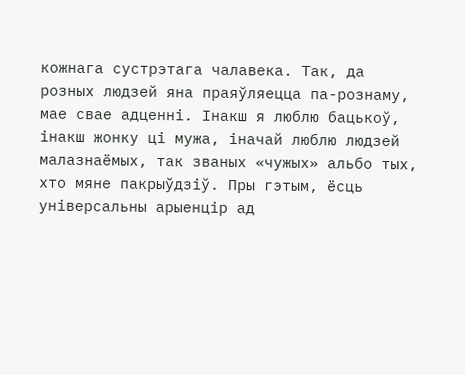кожнага сустрэтага чалавека. Так, да розных людзей яна праяўляецца па-рознаму, мае свае адценні. Інакш я люблю бацькоў, інакш жонку ці мужа, іначай люблю людзей малазнаёмых, так званых «чужых» альбо тых, хто мяне пакрыўдзіў. Пры гэтым, ёсць універсальны арыенцір ад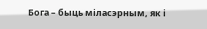Бога – быць міласэрным, як і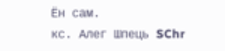Ён сам.
кс. Алег Шпець SChr